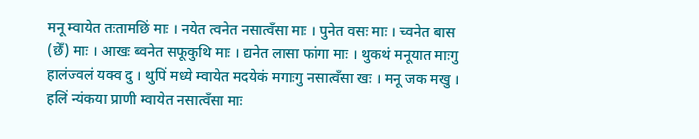मनू म्वायेत तःतामछिं माः । नयेत त्वनेत नसात्वँसा माः । पुनेत वसः माः । च्वनेत बास (छेँ) माः । आखः ब्वनेत सफूकुथि माः । द्यनेत लासा फांगा माः । थुकथं मनूयात माःगु हालंज्वलं यक्व दु । थुपिं मध्ये म्वायेत मदयेकं मगाःगु नसात्वँसा खः । मनू जक मखु । हलिं न्यंकया प्राणी म्वायेत नसात्वँसा माः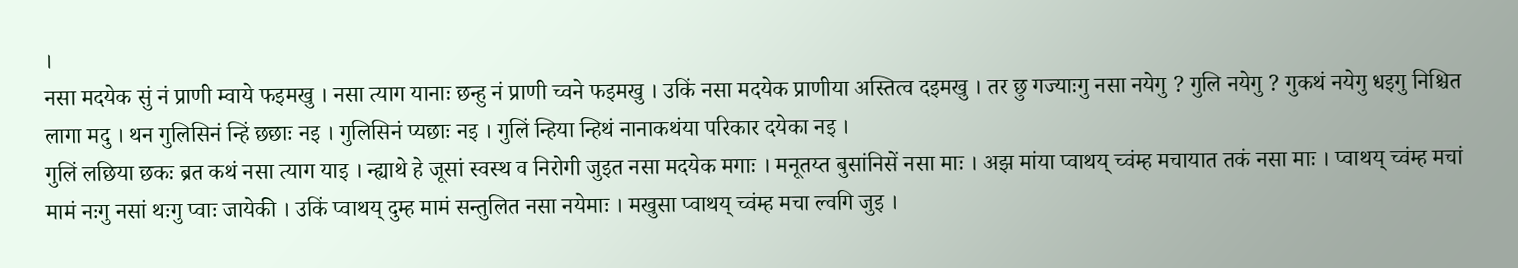।
नसा मदयेक सुं नं प्राणी म्वाये फइमखु । नसा त्याग यानाः छन्हु नं प्राणी च्वने फइमखु । उकिं नसा मदयेक प्राणीया अस्तित्व दइमखु । तर छु गज्याःगु नसा नयेगु ? गुलि नयेगु ? गुकथं नयेगु धइगु निश्चित लागा मदु । थन गुलिसिनं न्हिं छछाः नइ । गुलिसिनं प्यछाः नइ । गुलिं न्हिया न्हिथं नानाकथंया परिकार दयेका नइ ।
गुलिं लछिया छकः ब्रत कथं नसा त्याग याइ । न्ह्याथे हे जूसां स्वस्थ व निरोगी जुइत नसा मदयेक मगाः । मनूतय्त बुसांनिसें नसा माः । अझ मांया प्वाथय् च्वंम्ह मचायात तकं नसा माः । प्वाथय् च्वंम्ह मचां मामं नःगु नसां थःगु प्वाः जायेकी । उकिं प्वाथय् दुम्ह मामं सन्तुलित नसा नयेमाः । मखुसा प्वाथय् च्वंम्ह मचा ल्वगि जुइ ।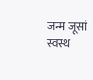जन्म जूसां स्वस्थ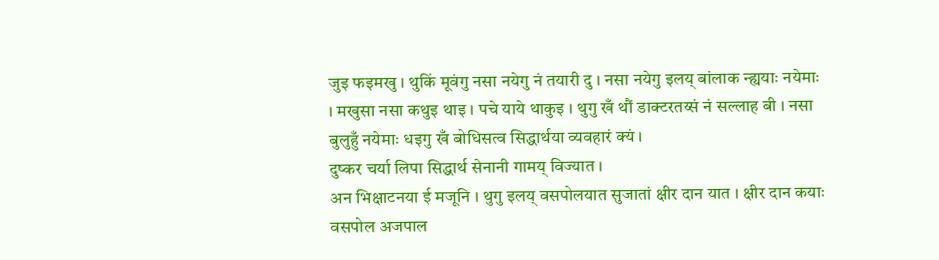जुइ फइमखु । थुकिं मूवंगु नसा नयेगु नं तयारी दु । नसा नयेगु इलय् बांलाक न्ह्ययाः नयेमाः । मखुसा नसा कथुइ थाइ । पचे याये थाकुइ । थुगु खँ थौं डाक्टरतय्सं नं सल्लाह बी । नसा बुलुहुँ नयेमाः धइगु खँ बोधिसत्व सिद्धार्थया व्यवहारं क्यं ।
दुष्कर चर्या लिपा सिद्धार्थ सेनानी गामय् विज्यात ।
अन भिक्षाटनया ई मजूनि । थुगु इलय् वसपोलयात सुजातां क्षीर दान यात । क्षीर दान कयाः वसपोल अजपाल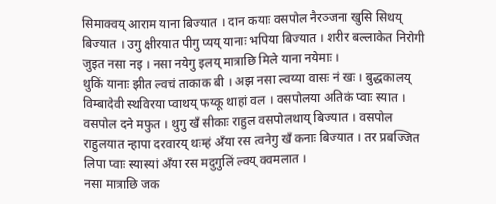सिमाक्वय् आराम याना बिज्यात । दान कयाः वसपोल नैरञ्जना खुसि सिथय् बिज्यात । उगु क्षीरयात पीगु प्यय् यानाः भपिया बिज्यात । शरीर बल्लाकेत निरोगी जुइत नसा नइ । नसा नयेगु इलय् मात्राछि मिले याना नयेमाः ।
थुकिं यानाः झीत ल्वचं ताकाक बी । अझ नसा ल्वय्या वासः नं खः । बुद्धकालय् विम्बादेवी स्थविरया प्वाथय् फय्कू थाहां वल । वसपोलया अतिकं प्वाः स्यात । वसपोल दने मफुत । थुगु खँ सीकाः राहुल वसपोलथाय् बिज्यात । वसपोल राहुलयात न्हापा दरवारय् थःम्हं अँया रस त्वनेगु खँ कनाः बिज्यात । तर प्रबज्जित लिपा प्वाः स्यास्यां अँया रस मदुगुलिं ल्वय् क्वमलात ।
नसा मात्राछि जक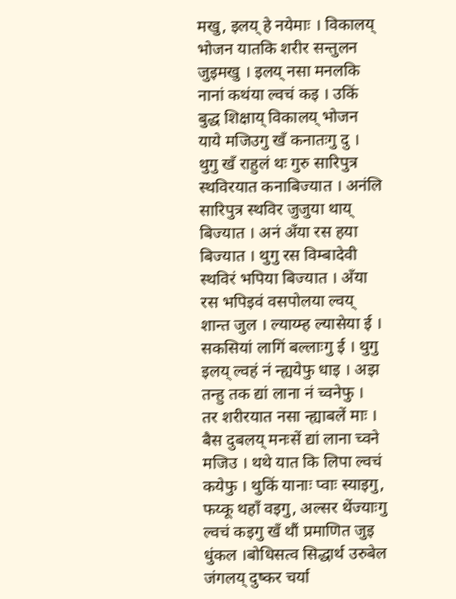मखु, इलय् हे नयेमाः । विकालय् भोजन यातकि शरीर सन्तुलन जुइमखु । इलय् नसा मनलकि नानां कथंया ल्वचं कइ । उकिं बुद्ध शिक्षाय् विकालय् भोजन याये मजिउगु खँ कनातःगु दु ।
थुगु खँ राहुलं थः गुरु सारिपुत्र स्थविरयात कनाबिज्यात । अनंलि सारिपुत्र स्थविर जुजुया थाय् बिज्यात । अनं अँया रस हया बिज्यात । थुगु रस विम्बादेवी स्थविरं भपिया बिज्यात । अँया रस भपिइवं वसपोलया ल्वय् शान्त जुल । ल्याय्म्ह ल्यासेया ई । सकसियां लागिं बल्लाःगु ई । थुगु इलय् ल्वहं नं न्ह्ययेफु धाइ । अझ तन्हु तक द्यां लाना नं च्वनेफु ।
तर शरीरयात नसा न्ह्याबलें माः । बैस दुबलय् मनःसें द्यां लाना च्वने मजिउ । थथे यात कि लिपा ल्वचं कयेफु । थुकिं यानाः प्वाः स्याइगु, फय्कू थहाँ वइगु, अल्सर थेंज्याःगु ल्वचं कइगु खँ थौं प्रमाणित जुइ धुंकल ।बोधिसत्व सिद्धार्थ उरुबेल जंगलय् दुष्कर चर्या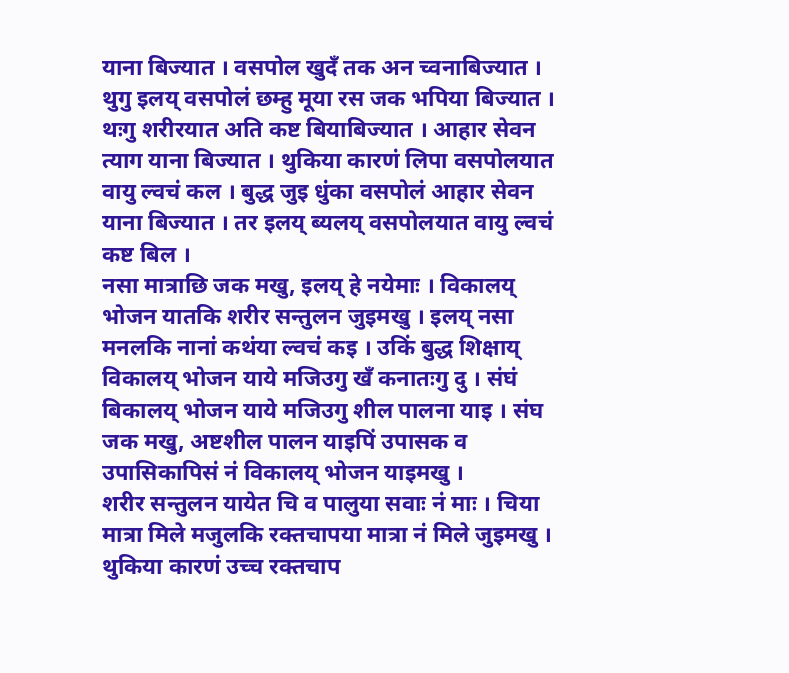याना बिज्यात । वसपोल खुदँ तक अन च्वनाबिज्यात ।
थुगु इलय् वसपोलं छम्हु मूया रस जक भपिया बिज्यात । थःगु शरीरयात अति कष्ट बियाबिज्यात । आहार सेवन त्याग याना बिज्यात । थुकिया कारणं लिपा वसपोलयात वायु ल्वचं कल । बुद्ध जुइ धुंका वसपोलं आहार सेवन याना बिज्यात । तर इलय् ब्यलय् वसपोलयात वायु ल्वचं कष्ट बिल ।
नसा मात्राछि जक मखु, इलय् हे नयेमाः । विकालय् भोजन यातकि शरीर सन्तुलन जुइमखु । इलय् नसा मनलकि नानां कथंया ल्वचं कइ । उकिं बुद्ध शिक्षाय् विकालय् भोजन याये मजिउगु खँ कनातःगु दु । संघं बिकालय् भोजन याये मजिउगु शील पालना याइ । संघ जक मखु, अष्टशील पालन याइपिं उपासक व उपासिकापिसं नं विकालय् भोजन याइमखु ।
शरीर सन्तुलन यायेत चि व पालुया सवाः नं माः । चिया मात्रा मिले मजुलकि रक्तचापया मात्रा नं मिले जुइमखु । थुकिया कारणं उच्च रक्तचाप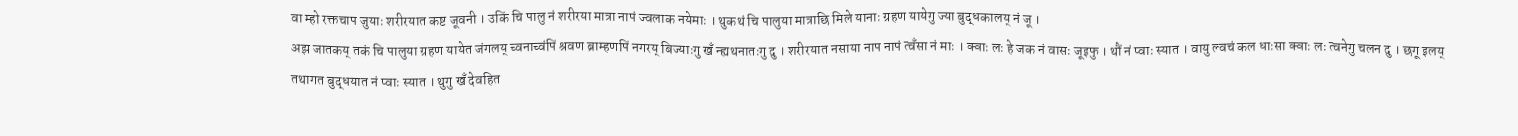वा म्हो रक्तचाप जुयाः शरीरयात कष्ट जूवनी । उकिं चि पालु नं शरीरया मात्रा नापं ज्वलाक नयेमाः । थुकथं चि पालुया मात्राछि मिले यानाः ग्रहण यायेगु ज्या बुद्धकालय् नं जू ।
अझ जातकय् तकं चि पालुया ग्रहण यायेत जंगलय् च्वनाच्वंपिं श्रवण ब्राम्हणपिं नगरय् बिज्याःगु खँ न्ह्यथनातःगु दु । शरीरयात नसाया नाप नापं त्वँसा नं माः । क्वाः लः हे जक नं वासः जूइफु । थौं नं प्वाः स्यात । वायु ल्वचं कल धाःसा क्वाः लः त्वनेगु चलन दु । छगू इलय् तथागत बुद्धयात नं प्वाः स्यात । थुगु खँ देवहित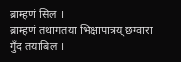ब्राम्हणं सिल ।
ब्राम्हणं तथागतया भिक्षापात्रय् छग्वारा गुँद तयाबिल ।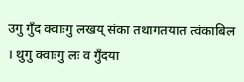उगु गुँद क्वाःगु लखय् संका तथागतयात त्वंकाबिल । थुगु क्वाःगु लः व गुँदया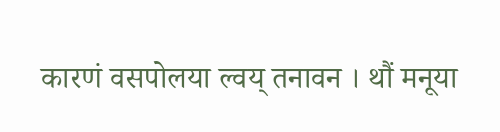कारणं वसपोलया ल्वय् तनावन । थौं मनूया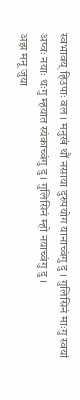स्वभावय् हिउपाः वल । मनुखं थौं नसाया दुरुपयोग यानाच्वंगु दु । गुलिसिनं माःगु स्वयां अप्वः नयाः थःगु म्हयात स्यंकाच्वंगु दु । गुलिसिनं म्हो नयाच्वंगु दु ।
अझ मनू जुया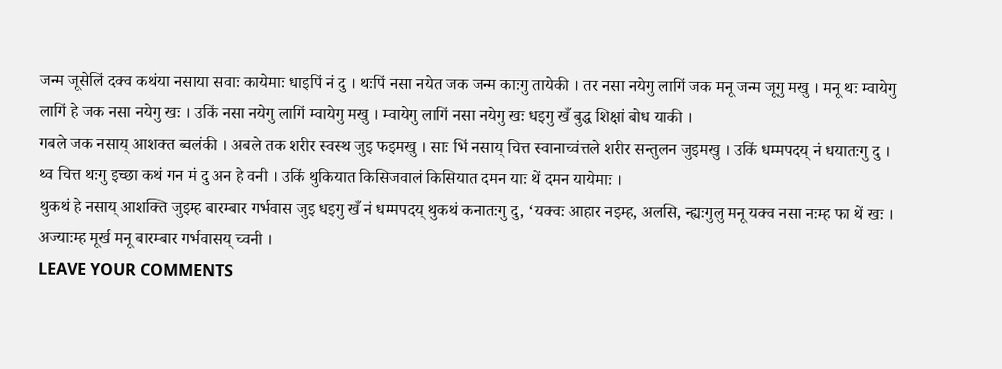जन्म जूसेलिं दक्व कथंया नसाया सवाः कायेमाः धाइपिं नं दु । थःपिं नसा नयेत जक जन्म काःगु तायेकी । तर नसा नयेगु लागिं जक मनू जन्म जूगु मखु । मनू थः म्वायेगु लागिं हे जक नसा नयेगु खः । उकिं नसा नयेगु लागिं म्वायेगु मखु । म्वायेगु लागिं नसा नयेगु खः धइगु खँ बुद्ध शिक्षां बोध याकी ।
गबले जक नसाय् आशक्त ब्वलंकी । अबले तक शरीर स्वस्थ जुइ फइमखु । साः भिं नसाय् चित्त स्वानाच्वंत्तले शरीर सन्तुलन जुइमखु । उकिं धम्मपदय् नं धयातःगु दु । थ्व चित्त थःगु इच्छा कथं गन मं दु अन हे वनी । उकिं थुकियात किसिजवालं किसियात दमन याः थें दमन यायेमाः ।
थुकथं हे नसाय् आशक्ति जुइम्ह बारम्बार गर्भवास जुइ धइगु खँ नं धम्मपदय् थुकथं कनातःगु दु, ‘यक्वः आहार नइम्ह, अलसि, न्ह्यःगुलु मनू यक्व नसा नःम्ह फा थें खः । अज्याःम्ह मूर्ख मनू बारम्बार गर्भवासय् च्वनी ।
LEAVE YOUR COMMENTS